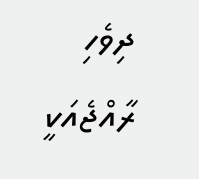ދިވެހި ރާއްޖެއަކީ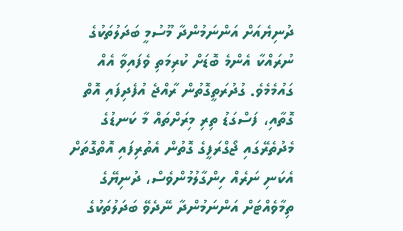ދުނިޔެއަށް އަންނަމުންދާ މޫސުމީ ބަދަލުތަކުގެ ނުރައްކާ އެންމެ ބޮޑަށް ކުރިމަތި ވެފައިވާ އެއް ގައުމެމެވެ. ގުދުރަތީގޮތުން ރާއްޖެ އުފެދިފައި އޮތް ގޮތާއި، ފަސްގަޑު ތިރި މިރަށްތައް މާ ކަނޑުގެ މެދުތެރޭގައި ޖޯގްރަފީގެ ގޮތުން އެތުރިފައި އޮތްގޮތަށް އެކަނި ނަރެއް ހިންގާލުމުންވެސް، ދުނިޔޭގެ ތިމާވެއްޓަށް އަންނަމުންދާ ނޭދެވޭ ބަދަލުތަކުގެ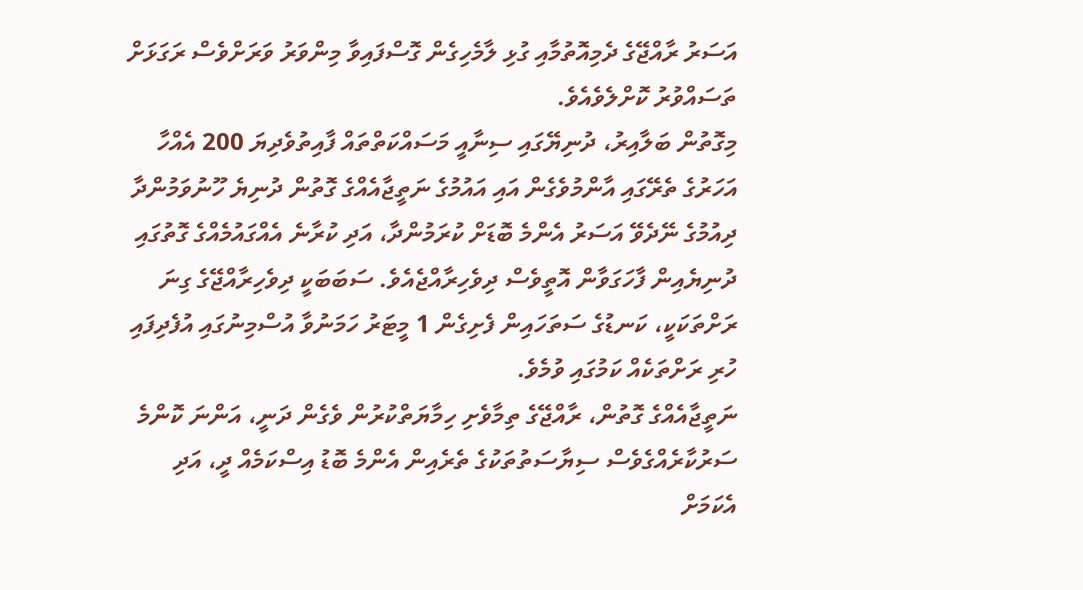އަސަރު ރާއްޖޭގެ ދެމިއޮތުމާއި ގުޅި ލާމެހިގެން ގޮސްފައިވާ މިންވަރު ވަރަށްވެސް ރަގަޅަށް ތަސައްވުރު ކޮށްލެވެއެވެ.
މިގޮތުން ބަލާއިރު، ދުނިޔޭގައި ސިނާއީ މަސައްކަތްތައް ފާއިތުވެދިޔަ 200 އެއްހާ އަހަރުގެ ތެރޭގައި އާންމުވެގެން އައި އައުމުގެ ނަތީޖާއެއްގެ ގޮތުން ދުނިޔެ ހޫނުވަމުންދާ ދިއުމުގެ ނޭދެވޭ އަސަރު އެންމެ ބޮޑަށް ކުރަމުންދާ، އަދި ކުރާނެ އެއްގައުމެއްގެ ގޮތުގައި ދުނިޔެއިން ފާހަގަވާން އޮތީވެސް ދިވެހިރާއްޖެއެވެ. ސަބަބަކީ ދިވެހިރާއްޖޭގެ ގިނަ ރަށްތަކަކީ، ކަނޑުގެ ސަތަހައިން ފެށިގެން 1 މީޓަރު ހަމަނުވާ އުސްމިނުގައި އުފެދިފައި ހުރި ރަށްތަކެއް ކަމުގައި ވުމެވެ.
ނަތީޖާއެއްގެ ގޮތުން، ރާއްޖޭގެ ތިމާވެށި ހިމާޔަތްކުރުން ވެގެން ދަނީ، އަންނަ ކޮންމެ ސަރުކާރެއްގެވެސް ސިޔާސަތުތަކުގެ ތެރެއިން އެންމެ ބޮޑު އިސްކަމެއް ދީ، އަދި އެކަމަށް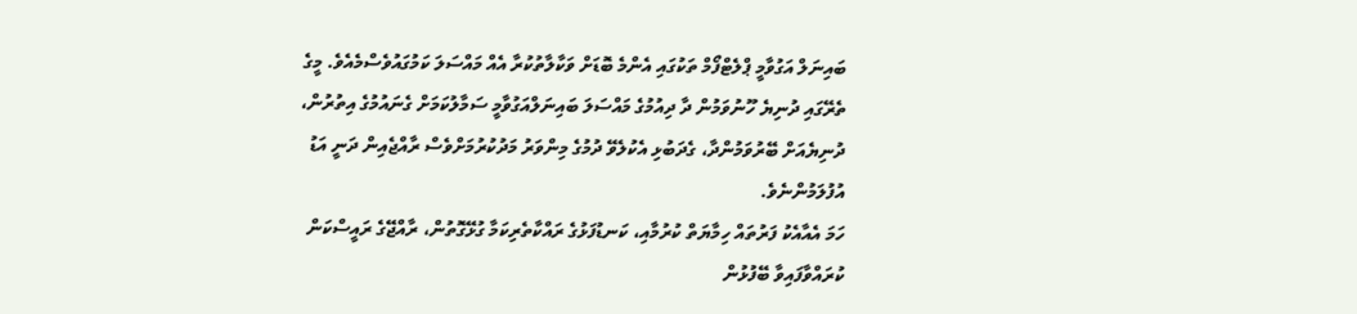ބައިނަލް އަގުވާމީ ޕްލެޓްފޯމް ތަކުގައި އެންމެ ބޮޑަށް ވަކާލާތުކުރާ އެއް މައްސަލަ ކަމުގައުވެސްމެއެވެ. މީގެ ތެރޭގައި ދުނިޔެ ހޫނުވަމުން ދާ ދިއުމުގެ މައްސަލަ ބައިނަލްއަގުވާމީ ސަމާލުކަމަށް ގެނައުމުގެ އިތުރުން، ދުނިޔެއަށް ބޭރުވަމުންދާ، ގެދަބުޅި އެކުލެވޭ ދުމުގެ މިންވަރު މަދުކުރުމަށްވެސް ރާއްޖެއިން ދަނީ އަޑު އުފުލަމުންނެވެ.
ހަމަ އެއާއެކު ފަރުތައް ހިމާޔަތް ކުރުމާއި، ކަނޑުފަޅުގެ ރައްކާތެރިކަމާ ގުޅޭގޮތުން، ރާއްޖޭގެ ރައީސްކަން ކުރައްވާފައިވާ ބޭފުޅުން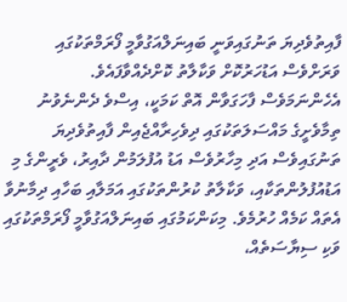ފާއިތުވެދިޔަ ތަނުގައިވަނީ ބައިނަލްއަގުވާމީ ފޯރަމްތަކުގައި ވަރަށްވެސް އަޑުހަރުކޮށް ވަކާލާތު ކޮށްދެއްވާފައެވެ.
އެހެންނަމަވެސް ފާހަގަވާން އޮތް ކަމަކީ، އިސްވެ ދެންނެވުނު ތިމާވެށީގެ މައްސަލަތަކުގައި ދިވެހިރާއްޖެއިން ފާއިތުވެދިޔަ ތަނުގައިވެސް އަދި މިހާރުވެސް އަޑު އުފުލަމުން ދާއިރު، ވެރީންގެ މި އަޑުއުފުލުންތަކާއި، ވަކާލާތު ކުރުންތަކުގައި އަމަލާއި ބަހާއި ދިމާނުވާ އެތައް ކަމެއް ހުރުމެވެ. މިކަންކަމުގައި ބައިނަލްއަގުވާމީ ފޯރަމްތަކުގައި ވަކި ސިޔާސަތެއް،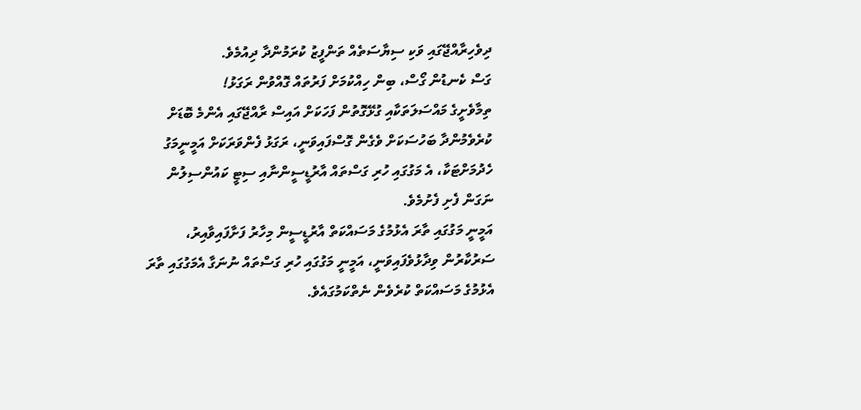ދިވެހިރާއްޖޭގައި ވަކި ސިޔާސަތެއް ތަންފީޒު ކުރަމުންދާ ދިއުމެވެ.
ގަސް ކެނޑުން ގޯސް، ބިން ހިއްކުމަށް ފަރުތައް ގޮއްވުން ރަގަޅު!
ތިމާވެށީގެ މައްސަލަތަކާއި ގުޅޭގޮތުން ފަހަކަށް އައިސް ރާއްޖޭގައި އެންމެ ބޮޑަށް ކުރެވެމުންދާ ބަހުސަކަށް ވެގެން ގޮސްފައިވަނީ، ރަގަޅު ފެންވަރަކަށް އަމީނީމަގު ހެދުމަށްޓަކާ، އެ މަގުގައި ހުރި ގަސްތައް އާރުޑީސީންނާއި ސިޓީ ކައުންސިލުން ނަގަން ފެށި ފެށުމެވެ.
އަމީނީ މަގުގައި ތާރަ އެޅުމުގެ މަސައްކަތް އާރުޑީސީން މިހާރު ފަށާފައިވާއިރު، ސަރުކާރުން ވިދާޅުވެފައިވަނީ، އަމީނީ މަގުގައި ހުރި ގަސްތައް ނުނަގާ އެމަގުގައި ތާރަ އެޅުމުގެ މަސައްކަތް ކުރެވެން ނެތްކަމުގައެވެ.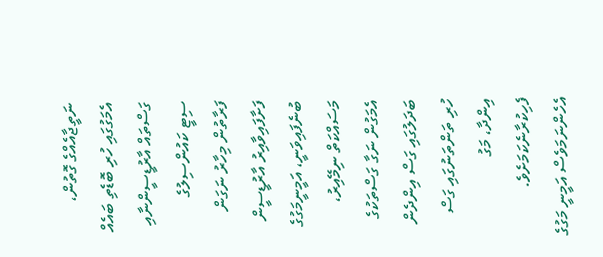ނަތީޖާއެއްގެ ގޮތުން، އެމަގުގައި ހުރި ބޮޑެތި ބައެއް ގަސްތައް އާރުޑީސީންނާއި ސިޓީ ކައުންސިލުގެ ފަރާތުން މިހާރު ނަގަން ފަށާފައިވާއިރު އާރުޑީސީން ބުނެފައިވަނީ، އަމީނީމަގުގެ މަސައްކަތް ނިމޭއިރު، އެމަގުން ނަގާ ގަސްތަކުގެ ބަދަލުގައި ގަސް އިންދެން ހުރި ތަންތަނުގައި ގަސް އިންދާ، މަގު ފެހިކުރާނެކަމަށެވެ.
އެހެންނަމަވެސް އަމީނީ މަގުގެ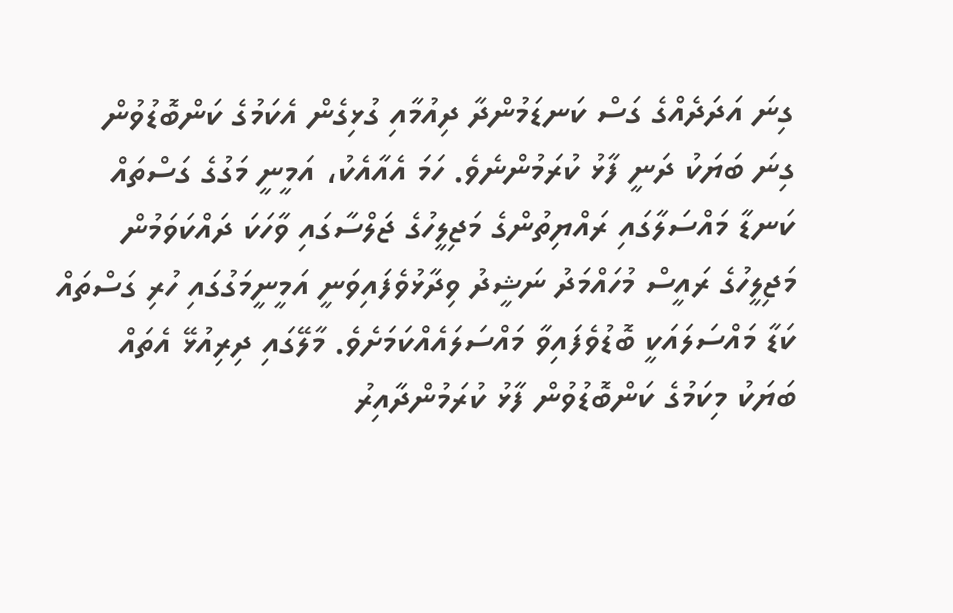ގިނަ އަދަދެއްގެ ގަސް ކަނޑަމުންދާ ދިއުމާއި ގުޅިގެން އެކަމުގެ ކަންބޮޑުވުން ގިނަ ބަޔަކު ދަނީ ފާޅު ކުރަމުންނެވެ. ހަމަ އެއާއެކު، އަމީނީ މަގުގެ ގަސްތައް ކަނޑާ މައްސަލާގައި ރައްޔިތުންގެ މަޖިލީހުގެ ޖަލްސާގައި ވާހަކަ ދައްކަވަމުން މަޖިލީހުގެ ރައީސް މުހައްމަދު ނަޝީދު ވިދާޅުވެފައިވަނީ އަމީނީމަގުގައި ހުރި ގަސްތައް ކަޑާ މައްސަލައަކީ ބޮޑުވެފައިވާ މައްސަލައެއްކަމަށެވެ. މާލޭގައި ދިރިއުޅޭ އެތައް ބަޔަކު މިކަމުގެ ކަންބޮޑުވުން ފާޅު ކުރަމުންދާއިރު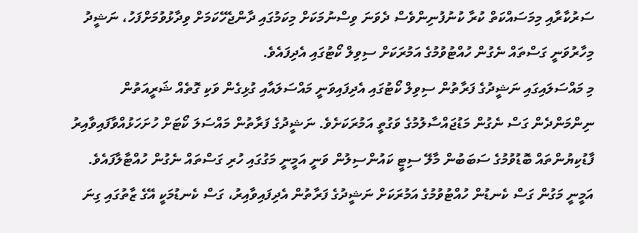ސަރުކާރާއި މިމަސައްކަތް ކުރާ ކުނުފުނިންވެސް ދެވަނަ ވިސްނުމަކަށް މިކަމުގައި ދާންޖެހޭކަމަށް ވިދާޅުވުމަށްފަހު، ނަޝީދު މިހާރުވަނީ ގަސްތައް ނެގުން ހުއްޓުވުމުގެ އަމުރަކަށް ސިވިލް ކޯޓުގައި އެދިފައެވެ.
މި މައްސަލައިގައި ނަޝީދުގެ ފަރާތުން ސިވިލް ކޯޓުގައި އެދިފައިވަނީ މައްސަލައާއި ގުޅިގެން ވަކި ގޮތެއް ޝަރީއަތުން ނިންމަންދެން ގަސް ނެގުން މަޑުޖައްސާލުމުގެ ވަގުތީ އަމުރަކަށެވެ. ނަޝީދުގެ ފަރާތުން މައްސަލަ ކޯޓަށް ހުށަހަޅުއްވާފައިވާއިރު ފާޑުކިޔުންތައް ބޮޑުވުމުގެ ސަބަބުން މާލޭ ސިޓީ ކައުންސިލުން ވަނީ އަމީނީ މަގުގައި ހުރި ގަސްތައް ނެގުން ހުއްޓާލާފައެވެ.
އަމީނީ މަގުން ގަސް ކެނޑުން ހުއްޓުވުމުގެ އަމުރަކަށް ނަޝީދުގެ ފަރާތުން އެދިފައިވާއިރު، ގަސް ކެނޑުމަކީ އޭގެ ޒާތުގައި ގިނަ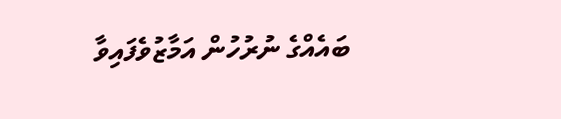ބައެއްގެ ނުރުހުން އަމާޒުވެފައިވާ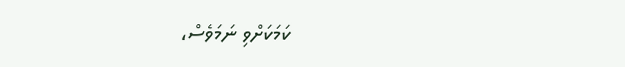ކަމަކަށްވި ނަމަވެސް،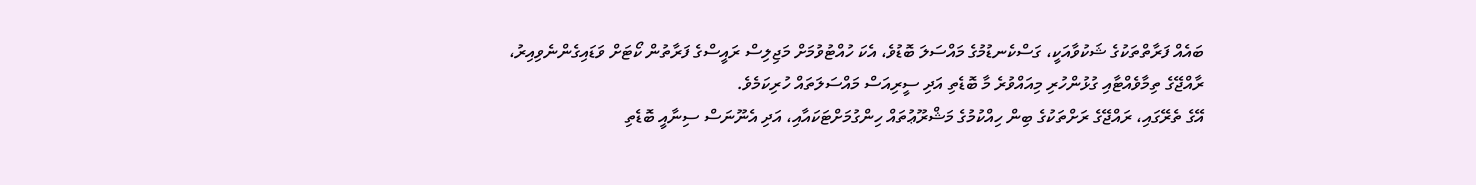ބައެއް ފަރާތްތަކުގެ ޝަކުވާއަކީ، ގަސްކެނޑުމުގެ މައްސަލަ ބޮޑުވެ، އެކަ ހުއްޓުވުމަށް މަޖިލިސް ރައީސްގެ ފަރާތުން ކޯޓަށް ވަޑައިގެންނެވިއިރު، ރާއްޖޭގެ ތިމާވެއްޓާއި ގުޅުންހުރި މިއައްވުރެ މާ ބޮޑެތި އަދި ސީރިއަސް މައްސަލަތައް ހުރިކަމެވެ.
އޭގެ ތެރޭގައި، ރައްޖޭގެ ރަށްތަކުގެ ބިން ހިއްކުމުގެ މަޝްރޫޢުތައް ހިންގުމަށްޓަކައާއި، އަދި އެނޫނަސް ސިނާއީ ބޮޑެތި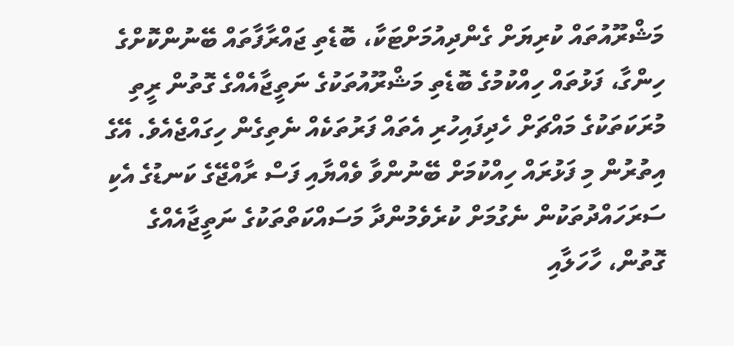މަޝްރޫއުތައް ކުރިޔަށް ގެންދިއުމަށްޓަކާ، ބޮޑެތި ޖައްރާފާތައް ބޭނުންކޮށްގެ ހިންގާ، ފަޅުތައް ހިއްކުމުގެ ބޮޑެތި މަޝްރޫއުތަކުގެ ނަތީޖާއެއްގެ ގޮތުން ރީތި މުރަކަތަކުގެ މައްޗަށް ހެދިފައިހުރި އެތައް ފަރުތަކެއް ނެތިގެން ހިގައްޖެއެވެ. އޭގެ އިތުރުން މި ފަޅުރައް ހިއްކުމަށް ބޭނުންވާ ވެއްޔާއި ފަސް ރާއްޖޭގެ ކަނޑުގެ އެކި ސަރަހައްދުތަކުން ނެގުމަށް ކުރެވެމުންދާ މަސައްކަތްތަކުގެ ނަތީޖާއެއްގެ ގޮތުން، ހާހަލާއި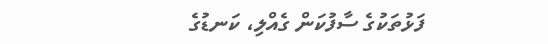ފަޅުތަކުގެ ސާފުކަން ގެއްލި، ކަނޑުގެ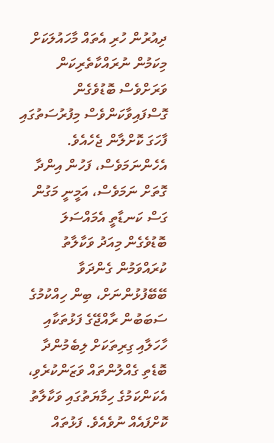ދިއުރުން ހުރި އެތައް މާހައުލަކަށް މިކަމުން ނުރައްކާތެރިކަން ވަރަށްވެސް ބޮޑުވެގެން ގޮސްފައިވާކަންވެސް މިފުރުސަތުގައި ފާހަގަ ކޮށްލާން ޖެހެއެވެ.
އެހެންނަމަވެސް، ފަހުން އިންދާ ގޮތަށް ނަމަވެސް، އަމީނީ މަގުން ގަސް ކަނޑާތީ އެމައްސަލަ ބޮޑުވެގެން މިއަދު ވަކާލާތު ކުރައްވަމުން ގެންދަވާ ބޭބޭފުޅުންނަށް، ބިން ހިއްކުމުގެ ސަބަބުން ރާއްޖޭގެ ފަޅުތަކާއި ހާހަލާއި ގިރިތަކަށް ލިބެމުންދާ ބޮޑެތި ގެއްލުންތައް ވަޒަންކުރެވި، އެކަންކަމުގެ ހިމާޔަތުގައި ވަކާލާތު ކޮށްފައެއް ނުވެއެވެ. ފަޅުތައް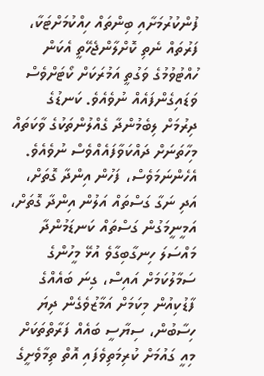ފުންކުރުމަށާއި ބިންތައް ހިއްކުމަށްޓަކާ، ފަރުތައް ނެތި ކޮށްލާންޖެހޭތީ އެކަން ހުއްޓުވުމުގެ ވަގުތީ އަމުރަކަށް ކޯޓަށްވެސް ވަޑައިގެންފައެއް ނުވެއެވެ. ކަނޑުގެ ދިރުމަށް ލިބެމުންދާ ގެއްލުންތަކުގެ ވާކަތައް މިހާތަނަށް ދައްކަވާފައެއްވެސް ނުވެއެވެ.
އެހެންނަމަވެސް، ފަހުން އިންދާ ގޮތަށް، އަދި ނަގާ ގަސްތައް އަލުން އިންދާ ގޮތަށް، އަމީނީމަގުން ގަސްތައް ކަނޑަމުންދާ މައްސަލަ ހިނގާބިގާވެ އުޅޭ މީހުންގެ ސަމާލުކަމަށް އައިސް، ގިނަ ބައެއްގެ ފާޑުކިއުން މިކަމަށް އަމާޒުވެގެން ދިޔަ ހިސާބުން، ސިޔާސީ ބައެއް ފަރާތްތަކަށް މިއީ ގައުމަށް ކުރިމަތިވެފައި އޮތް ތިމާވެށީގެ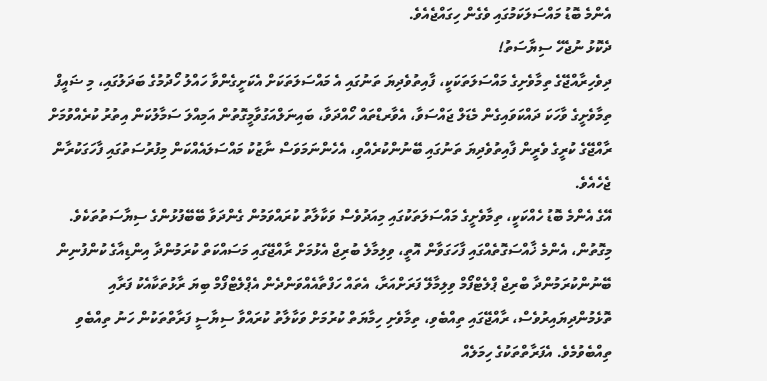އެންމެ ބޮޑު މައްސަލަކަމުގައި ވެގެން ހިގައްޖެއެވެ.
ދެކޮޅު ނުޖެހޭ ސިޔާސަތު!
ދިވެހިރާއްޖޭގެ ތިމާވެށިގެ މައްސަލަތަކަކީ، ފާއިތުވެދިޔަ ތަނުގައި އެ މައްސަލަތަކަށް އެކަށީގެންވާ ހައްލު ހޯދުމުގެ ބަދަލުގައި، މި ޟައީފް ތިމާވެށީގެ ވާހަކަ ދައްކަވައިގެން މެޑަލް ޖައްސަވާ، އެވާރޑްތައް ހޯއްދަވާ، ބައިނަލްއަގުވާމީގޮތުން އަމިއްލަ ސަމާލުކަން އިތުރު ކުރެއްވުމަށް ރާއްޖޭގެ ކުރީގެ ވެރީން ފާއިތުވެދިޔަ ތަނުގައި ބޭނުންކުރެއްވި، އެހެންނަމަވަސް ނާޒުކު މައްސަލައެއްކަން މިފުރުސަތުގައި ފާހަގަކުރާން ޖެހެއެވެ.
އޭގެ އެންމެ ބޮޑު ހެއްކަކީ، ތިމާވެށީގެ މައްސަލަތަކުގައި މިއަދުވެސް ވަކާލާތު ކުރައްވަމުން ގެންދަވާ ބޭބޭފުޅުންގެ ސިޔާސަތުތަކެވެ. މިގޮތުން، އެންމެ ޚާއްސަގޮތެއްގައި ފާހަގަވާން އޮތީ، ވިލިމާލެ ބުރިޖް އެޅުމަށް ރާއްޖޭގައި މަސައްކަތް ކުރަމުންދާ އިންޑިއާގެ ކުންފުނިން ބޭނުންކުރަމުންދާ ބްރިޖް ޕްލެޓްފޯމް ވިލިމާލޭ ފަރަށްއަރާ، އެތައް ހަފްތާއެއްވަންދެން އެޕްލެޓްފޯމް ބިޔަ ރާޅުތަކާއެކު ފަރާއި ތޮޅެމުންދިޔައިރުވެސް، ރާއްޖޭގައި ތިއްބެވި، ތިމާވެށި ހިމާޔަތް ކުރުމަށް ވަކާލާތު ކުރައްވާ ސިޔާސީ ފަރާތްތަކުން ހަނު ތިއްބެވި ތިއްބެވުމެވެ. އެފަރާތްތަކުގެ ހިމަލެއް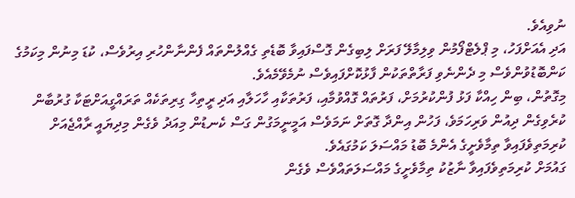ނުވިއެވެ.
އަދި އެއަށްފަހު، މި ޕްލެޓްފޯމުން ވިލިމާލޭ ފަރަށް ލިބިގެން ގޮސްފައިވާ ބޮޑެތި ގެއްލުންތައް ފެންނާންހުރި އިރުވެސް، ކުޑަ މިނުން މިކަމުގެ ކަންބޮޑުވުންވެސް މި ދެންނެވި ފަރާތްތަކުން ފާޅުކޮށްފައިވެސް ނުމެވޭމެއެވެ.
މިގޮތުން، ބިން ހިއްކާ ފަޅު ފުންކުރުމަށް، ފަރުތައް ގޮއްވުމާއި، ފަރުތަކާއި ހާހަލާއި އަދި ރީތިހާ ގިރިތަކެއް ތަރައްގީއަށްޓަކާ ގުރުބާން ކުރެވިގެން ދިއުން ވަރިހަމަވެ، ފަހުން އިންދާ ގޮތަށް ނަމަވެސް އަމީނީމަގުން ގަސް ކެނޑުން މިއަދު ވެގެން މިދިޔައީ ރާއްޖެއަށް ކުރިމަތިވެފައިވާ ތިމާވެށީގެ އެންމެ ބޮޑު މައްސަލަ ކަމުގައެވެ.
ގައުމަށް ކުރިމަތިވެފައިވާ ނާޒުކު ތިމާވެށީގެ މައްސަލަތައްވެސް ވެގެން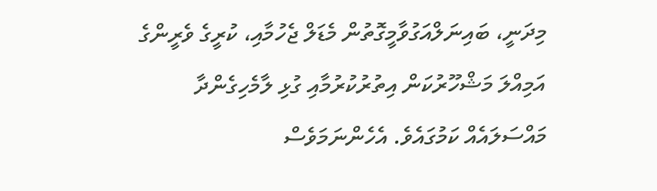މިދަނީ، ބައިނަލްއަގުވާމީގޮތުން މެޑަލް ޖެހުމާއި، ކުރީގެ ވެރީންގެ އަމިއްލަ މަޝްހޫރުކަން އިތުރުކުރުމާއި ގުޅި ލާމެހިގެންދާ މައްސަލައެއް ކަމުގައެވެ. އެހެންނަމަވެސް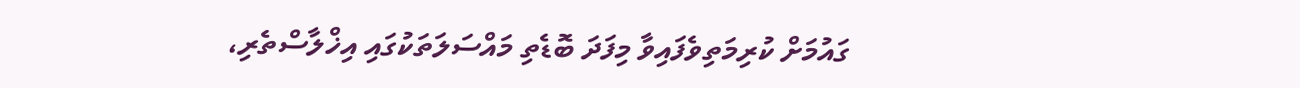ގައުމަށް ކުރިމަތިވެފައިވާ މިފަދަ ބޮޑެތި މައްސަލަތަކުގައި އިޚްލާސްތެރި،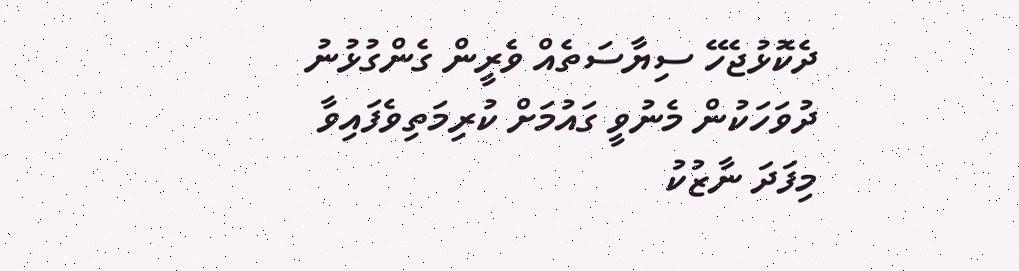ދެކޮޅުޖެހޭ ސިޔާސަތެއް ވެރީން ގެންގުޅުނު ދުވަހަކުން މެނުވީ ގައުމަށް ކުރިމަތިވެފައިވާ މިފަދަ ނާޒުކު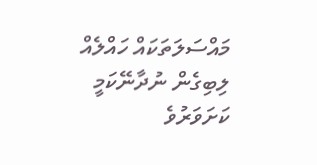މައްސަލަތަކައް ހައްލެއް ލިބިގެން ނުދާނޭކަމީ ކަށަވަރުވެ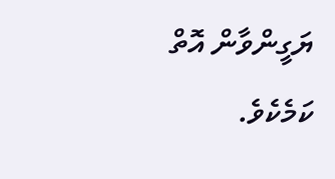ޔަގީންވާން އޮތް ކަމެކެވެ.